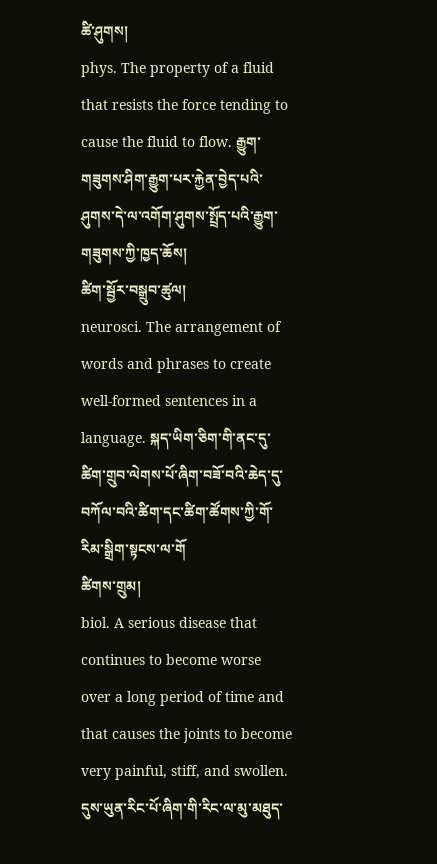ཚི་ཤུགས།
phys. The property of a fluid that resists the force tending to cause the fluid to flow. རྒྱུག་གཟུགས་ཤིག་རྒྱུག་པར་རྐྱེན་བྱེད་པའི་ཤུགས་དེ་ལ་འགོག་ཤུགས་སྤྲོད་པའི་རྒྱུག་གཟུགས་ཀྱི་ཁྱད་ཆོས།
ཚིག་སྦྱོར་བསྒྲུབ་ཚུལ།
neurosci. The arrangement of words and phrases to create well-formed sentences in a language. སྐད་ཡིག་ཅིག་གི་ནང་དུ་ཚིག་གྲུབ་ལེགས་པོ་ཞིག་བཟོ་བའི་ཆེད་དུ་བཀོལ་བའི་ཚིག་དང་ཚིག་ཚོགས་ཀྱི་གོ་རིམ་སྒྲིག་སྟངས་ལ་གོ
ཚིགས་གྲུམ།
biol. A serious disease that continues to become worse over a long period of time and that causes the joints to become very painful, stiff, and swollen. དུས་ཡུན་རིང་པོ་ཞིག་གི་རིང་ལ་མུ་མཐུད་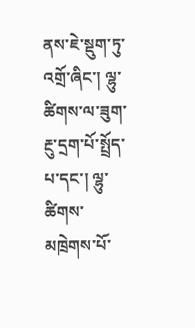ནས་ཇེ་སྡུག་ཏུ་འགྲོ་ཞིང་། ལྷུ་ཚིགས་ལ་ཟུག་རྔུ་དྲག་པོ་སྤྲོད་པ་དང་། ལྷུ་ཚིགས་མཁྲེགས་པོ་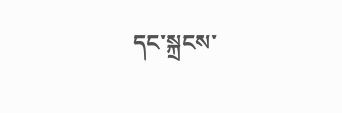དང་སྐྲངས་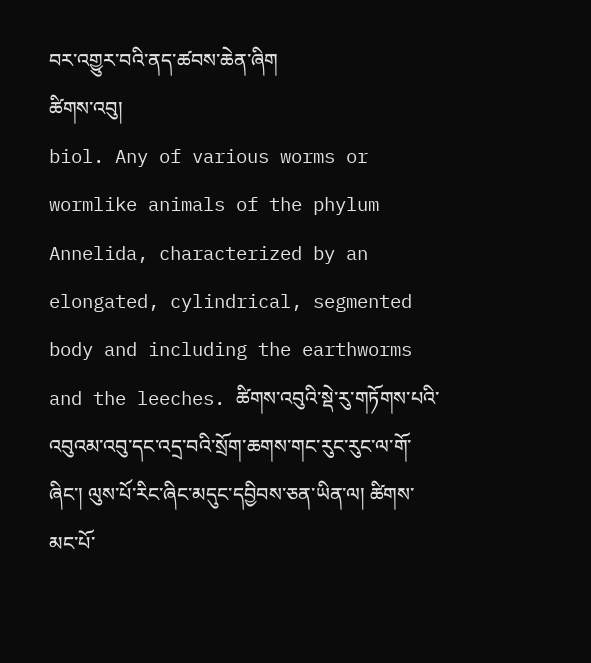བར་འགྱུར་བའི་ནད་ཚབས་ཆེན་ཞིག
ཚིགས་འབུ།
biol. Any of various worms or wormlike animals of the phylum Annelida, characterized by an elongated, cylindrical, segmented body and including the earthworms and the leeches. ཚིགས་འབུའི་སྡེ་རུ་གཏོགས་པའི་འབུའམ་འབུ་དང་འདྲ་བའི་སྲོག་ཆགས་གང་རུང་རུང་ལ་གོ་ཞིང་། ལུས་པོ་རིང་ཞིང་མདུང་དབྱིབས་ཅན་ཡིན་ལ། ཚིགས་མང་པོ་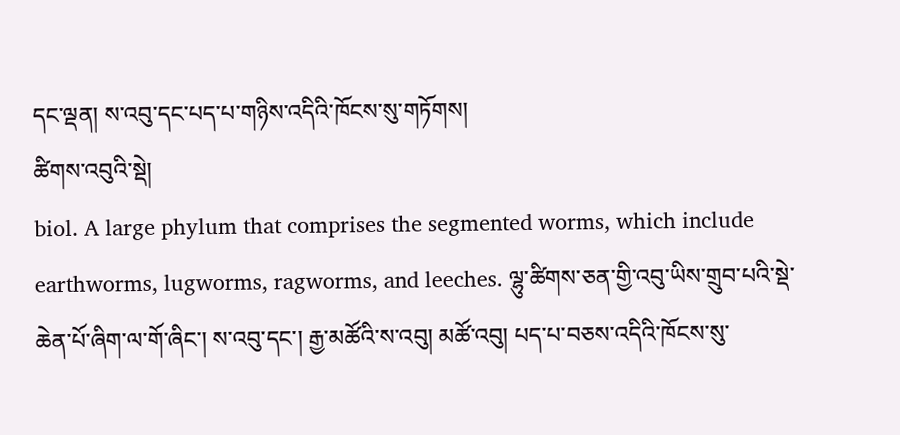དང་ལྡན། ས་འབུ་དང་པད་པ་གཉིས་འདིའི་ཁོངས་སུ་གཏོགས།
ཚིགས་འབུའི་སྡེ།
biol. A large phylum that comprises the segmented worms, which include earthworms, lugworms, ragworms, and leeches. ལྷུ་ཚིགས་ཅན་གྱི་འབུ་ཡིས་གྲུབ་པའི་སྡེ་ཆེན་པོ་ཞིག་ལ་གོ་ཞིང་། ས་འབུ་དང་། རྒྱ་མཚོའི་ས་འབུ། མཚོ་འབུ། པད་པ་བཅས་འདིའི་ཁོངས་སུ་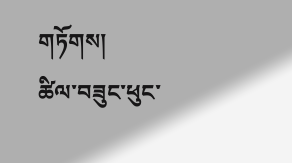གཏོགས།
ཚིལ་བཟུང་ཕུང་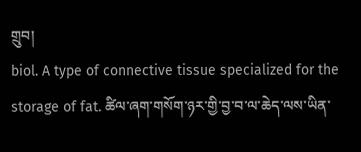གྲུབ།
biol. A type of connective tissue specialized for the storage of fat. ཚིལ་ཞག་གསོག་ཉར་གྱི་བྱ་བ་ལ་ཆེད་ལས་ཡིན་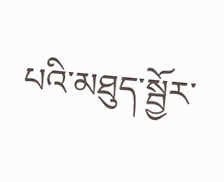པའི་མཐུད་སྦྱོར་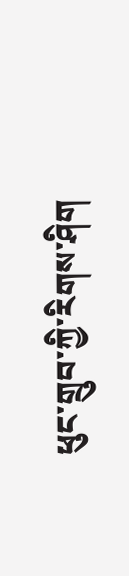ཕུང་གྲུབ་ཀྱི་རིགས་ཤིག